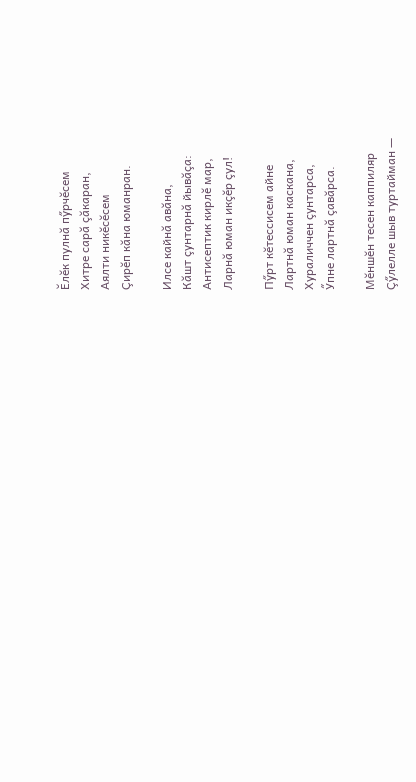Ĕлĕк пулнă пӳрчĕсем
Хитре сарă çăкаран,
Аялти никĕсĕсем
Çирĕп кăна юманран.

Илсе кайнă авăна,
Кăшт çунтарнă йывăçа:
Антисептик кирлĕ мар,
Ларнă юман икçĕр çул!

Пӳрт кĕтессисем айне
Лартнă юман каскана,
Хураличчен çунтарса,
Ӳпне лартнă çавăрса.

Мĕншĕн тесен каппиляр
Çӳлелле шыв туртайман —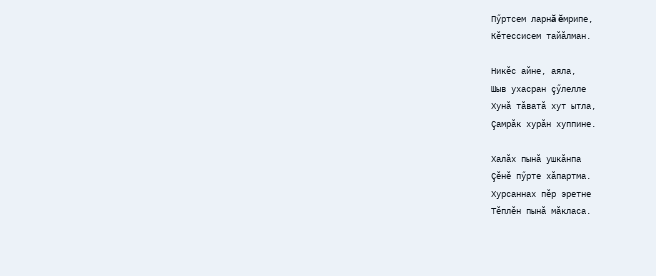Пӳртсем ларнă ĕмрипе,
Кĕтессисем тайăлман.

Никĕс айне, аяла,
Шыв ухасран çӳлелле
Хунă тăватă хут ытла,
Çамрăк хурăн хуппине.

Халăх пынă ушкăнпа
Çĕнĕ пӳрте хăпартма.
Хурсаннах пĕр эретне
Тĕплĕн пынă мăкласа.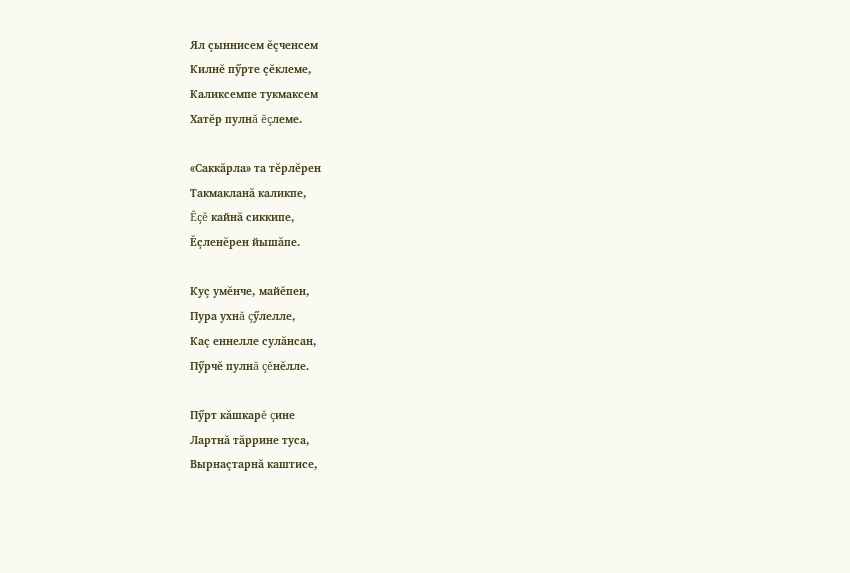Ял çыннисем ĕçченсем
Килнĕ пӳрте çĕклеме,
Каликсемпе тукмаксем
Хатĕр пулнă ĕçлеме.

«Саккăрла» та тĕрлĕрен
Такмакланă каликпе,
Ĕçĕ кайнă сиккипе,
Ĕçленĕрен йышăпе.

Куç умĕнче, майĕпен,
Пура ухнă çӳлелле,
Каç еннелле сулăнсан,
Пӳрчĕ пулнă çĕнĕлле.

Пӳрт кăшкарĕ çине
Лартнă тăррине туса,
Вырнаçтарнă каштисе,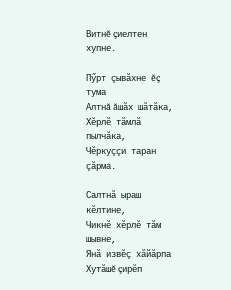Витнĕ çиелтен хупне.

Пӳрт çывăхне ĕç тума
Алтнă ăшăх шăтăка,
Хĕрлĕ тăмлă пылчăка,
Чĕркуççи таран çăрма.

Салтнă ыраш кĕлтине,
Чикнĕ хĕрлĕ тăм шывне,
Янă извĕç хăйăрпа
Хутăшĕ çирĕп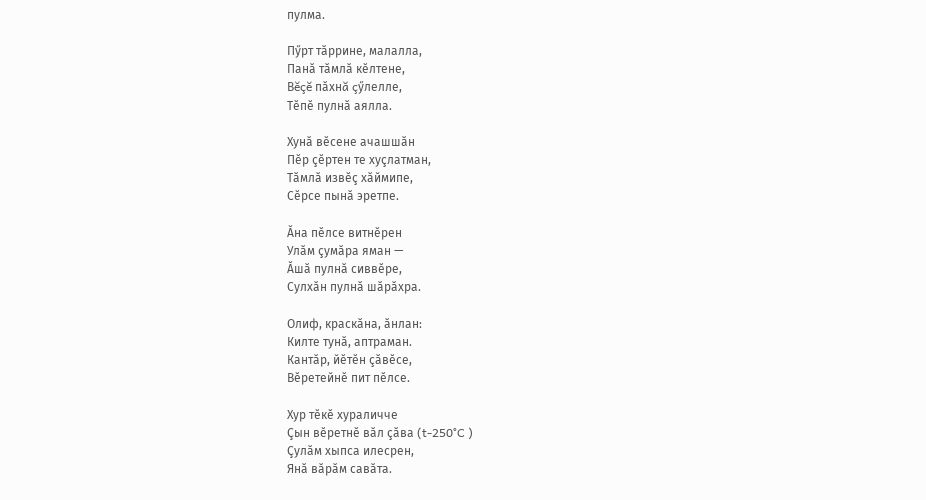пулма.

Пӳрт тăррине, малалла,
Панă тăмлă кĕлтене,
Вĕçĕ пăхнă çӳлелле,
Тĕпĕ пулнă аялла.

Хунă вĕсене ачашшăн
Пĕр çĕртен те хуçлатман,
Тăмлă извĕç хăймипе,
Сĕрсе пынă эретпе.

Ăна пĕлсе витнĕрен
Улăм çумăра яман —
Ăшă пулнă сиввĕре,
Сулхăн пулнă шăрăхра.

Олиф, краскăна, ăнлан:
Килте тунă, аптраман.
Кантăр, йĕтĕн çăвĕсе,
Вĕретейнĕ пит пĕлсе.

Хур тĕкĕ хураличче
Çын вĕретнĕ вăл çăва (t-250°C )
Çулăм хыпса илесрен,
Янă вăрăм савăта.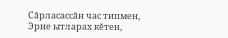Сăрласассăн час типмен,
Эрне ытларах кĕтен,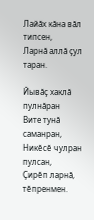Лайăх кăна вăл типсен,
Ларнă аллă çул таран.

Йывăç хаклă пулнăран
Вите тунă саманран,
Никĕсĕ чулран пулсан,
Çирĕп ларнă, тĕпренмен.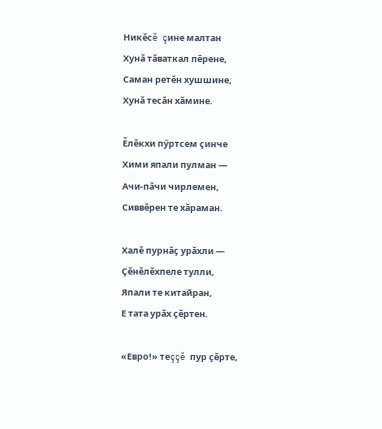Никĕсĕ çине малтан
Хунă тăваткал пĕрене,
Саман ретĕн хушшине,
Хунă тесăн хăмине.

Ĕлĕкхи пӳртсем çинче
Хими япали пулман —
Ачи-пăчи чирлемен,
Сиввĕрен те хăраман.

Халĕ пурнăç урăхли —
Çĕнĕлĕхпеле тулли,
Япали те китайран,
Е тата урăх çĕртен.

«Евро!» теççĕ пур çĕрте,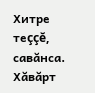Хитре теççĕ, савăнса.
Хăвăрт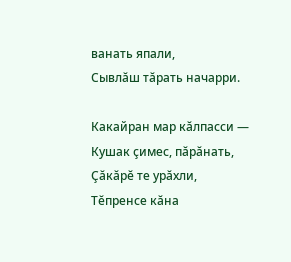ванать япали,
Сывлăш тăрать начарри.

Какайран мар кăлпасси —
Кушак çимес, пăрăнать,
Çăкăрĕ те урăхли,
Тĕпренсе кăна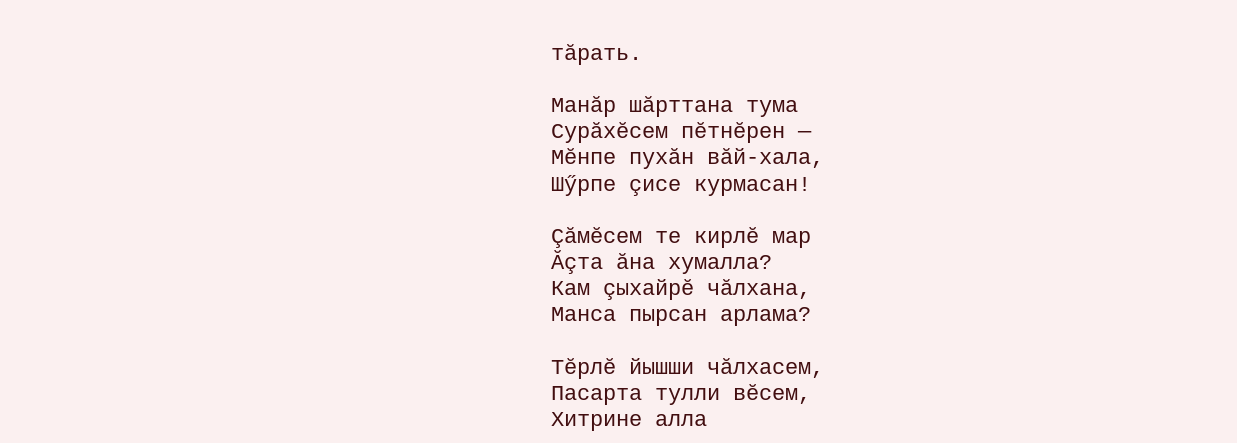тăрать.

Манăр шăрттана тума
Сурăхĕсем пĕтнĕрен —
Мĕнпе пухăн вăй-хала,
Шӳрпе çисе курмасан!

Çăмĕсем те кирлĕ мар
Ăçта ăна хумалла?
Кам çыхайрĕ чăлхана,
Манса пырсан арлама?

Тĕрлĕ йышши чăлхасем,
Пасарта тулли вĕсем,
Хитрине алла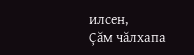илсен,
Çăм чăлхапа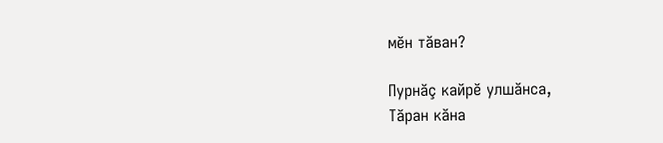мĕн тăван?

Пурнăç кайрĕ улшăнса,
Тăран кăна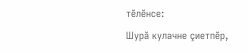тĕлĕнсе:
Шурă кулачне çиетпĕр,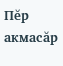Пĕр акмасăр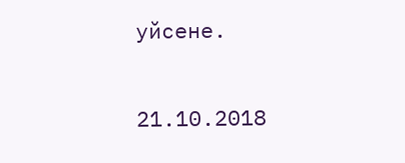уйсене.

21.10.2018